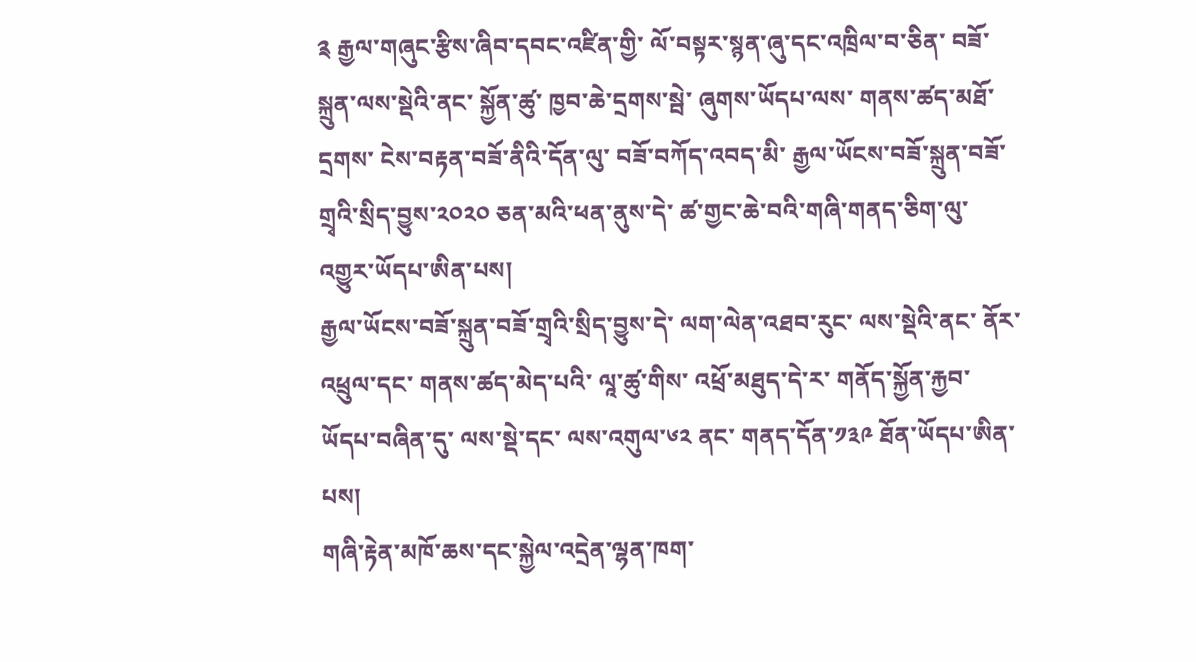༉ རྒྱལ་གཞུང་རྩིས་ཞིབ་དབང་འཛིན་གྱི་ ལོ་བསྟར་སྙན་ཞུ་དང་འཁྲིལ་བ་ཅིན་ བཟོ་སྐྲུན་ལས་སྡེའི་ནང་ སྐྱོན་ཚུ་ ཁྱབ་ཆེ་དྲགས་སྦེ་ ཞུགས་ཡོདཔ་ལས་ གནས་ཚད་མཐོ་དྲགས་ ངེས་བརྟན་བཟོ་ནིའི་དོན་ལུ་ བཟོ་བཀོད་འབད་མི་ རྒྱལ་ཡོངས་བཟོ་སྐྲུན་བཟོ་གྲྭའི་སྲིད་བྱུས་༢༠༢༠ ཅན་མའི་ཕན་ནུས་དེ་ ཚ་གྱང་ཆེ་བའི་གཞི་གནད་ཅིག་ལུ་ འགྱུར་ཡོདཔ་ཨིན་པས།
རྒྱལ་ཡོངས་བཟོ་སྐྲུན་བཟོ་གྲྭའི་སྲིད་བྱུས་དེ་ ལག་ལེན་འཐབ་རུང་ ལས་སྡེའི་ནང་ ནོར་འཕྲུལ་དང་ གནས་ཚད་མེད་པའི་ ལཱ་ཚུ་གིས་ འཕྲོ་མཐུད་དེ་ར་ གནོད་སྐྱོན་རྐྱབ་ཡོདཔ་བཞིན་དུ་ ལས་སྡེ་དང་ ལས་འགུལ་༦༢ ནང་ གནད་དོན་༡༣༩ ཐོན་ཡོདཔ་ཨིན་པས།
གཞི་རྟེན་མཁོ་ཆས་དང་སྐྱེལ་འདྲེན་ལྷན་ཁག་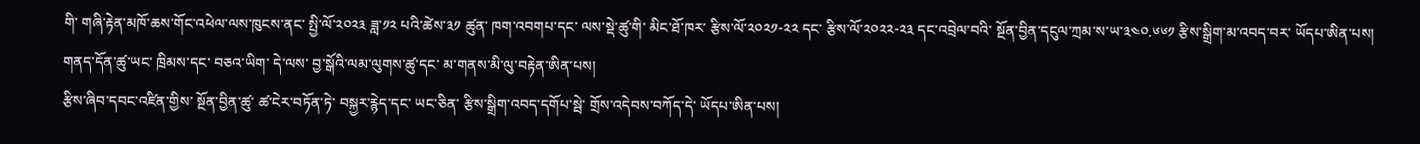གི་ གཞི་རྟེན་མཁོ་ཆས་གོང་འཕེལ་ལས་ཁུངས་ནང་ སྤྱི་ལོ་༢༠༢༣ ཟླ་༡༢ པའི་ཚེས་༣༡ ཚུན་ ཁག་འབགཔ་དང་ ལས་སྡེ་ཚུ་གི་ མིང་ཐོ་ཁར་ རྩིས་ལོ་༢༠༢༡-༢༢ དང་ རྩིས་ལོ་༢༠༢༢-༢༣ དང་འབྲེལ་བའི་ སྔོན་བྱིན་དངུལ་ཀྲམ་ས་ཡ་༣༤༠.༦༦༡ རྩིས་སྒྲིག་མ་འབད་བར་ ཡོདཔ་ཨིན་པས།
གནད་དོན་ཚུ་ཡང་ ཁྲིམས་དང་ བཅའ་ཡིག་ དེ་ལས་ བྱ་སྒོའི་ལམ་ལུགས་ཚུ་དང་ མ་གནས་མི་ལུ་བརྟེན་ཨིན་པས།
རྩིས་ཞིབ་དབང་འཛིན་གྱིས་ སྔོན་བྱིན་ཚུ་ ཚ་ངེར་བཏོན་ཏེ་ བསྐྱར་རྙེད་དང་ ཡང་ཅིན་ རྩིས་སྒྲིག་འབད་དགོཔ་སྦེ་ གྲོས་འདེབས་བཀོད་དེ་ ཡོདཔ་ཨིན་པས།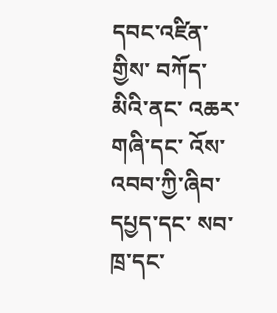དབང་འཛིན་གྱིས་ བཀོད་མིའི་ནང་ འཆར་གཞི་དང་ འོས་འབབ་ཀྱི་ཞིབ་དཔྱད་དང་ སབ་ཁྲ་དང་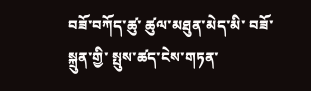བཟོ་བཀོད་ཚུ་ ཚུལ་མཐུན་མེད་མི་ བཟོ་སྐྲུན་གྱི་ སྤུས་ཚད་ངེས་གཏན་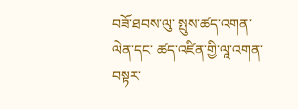བཟོ་ཐབས་ལུ་ སྤུས་ཚད་འགན་ལེན་དང་ ཚད་འཛིན་གྱི་ལཱ་འགན་ བསྟར་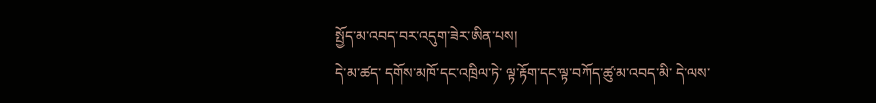སྤྱོད་མ་འབད་བར་འདུག་ཟེར་ཨིན་པས།
དེ་མ་ཚད་ དགོས་མཁོ་དང་འཁྲིལ་ཏེ་ ལྟ་རྟོག་དང་ལྟ་བཀོད་ཚུ་མ་འབད་མི་ དེ་ལས་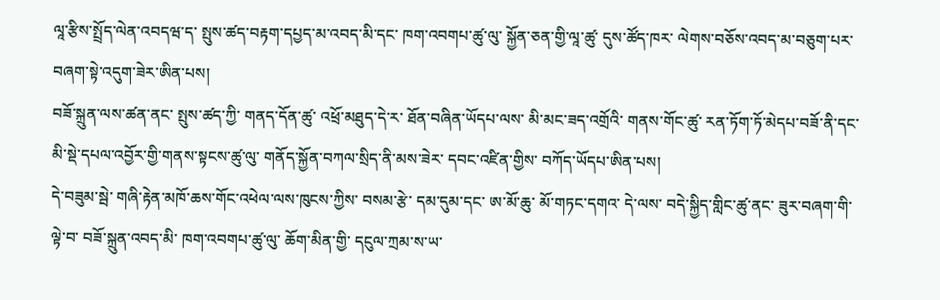ལཱ་རྩིས་སྤྲོད་ལེན་འབདཝ་ད་ སྤུས་ཚད་བརྟག་དཔྱད་མ་འབད་མི་དང་ ཁག་འབགཔ་ཚུ་ལུ་ སྐྱོན་ཅན་གྱི་ལཱ་ཚུ་ དུས་ཚོད་ཁར་ ལེགས་བཅོས་འབད་མ་བཅུག་པར་ བཞག་སྟེ་འདུག་ཟེར་ཨིན་པས།
བཟོ་སྐྲུན་ལས་ཚན་ནང་ སྤུས་ཚད་ཀྱི་ གནད་དོན་ཚུ་ འཕྲོ་མཐུད་དེ་ར་ ཐོན་བཞིན་ཡོདཔ་ལས་ མི་མང་ཟད་འགྲོའི་ གནས་གོང་ཚུ་ རན་ཏོག་ཏོ་མེདཔ་བཟོ་ནི་དང་ མི་སྡེ་དཔལ་འབྱོར་གྱི་གནས་སྟངས་ཚུ་ལུ་ གནོད་སྐྱོན་བཀལ་སྲིད་ནི་མས་ཟེར་ དབང་འཛིན་གྱིས་ བཀོད་ཡོདཔ་ཨིན་པས།
དེ་བཟུམ་སྦེ་ གཞི་རྟེན་མཁོ་ཆས་གོང་འཕེལ་ལས་ཁུངས་ཀྱིས་ བསམ་རྩེ་ དམ་དུམ་དང་ ཨ་མོ་ཆུ་ མོ་གཏང་དགའ་ དེ་ལས་ བདེ་སྐྱིད་གླིང་ཚུ་ནང་ ཟུར་བཞག་གི་ལྟེ་བ་ བཟོ་སྐྲུན་འབད་མི་ ཁག་འབགཔ་ཚུ་ལུ་ ཆོག་མིན་གྱི་ དངུལ་ཀྲམ་ས་ཡ་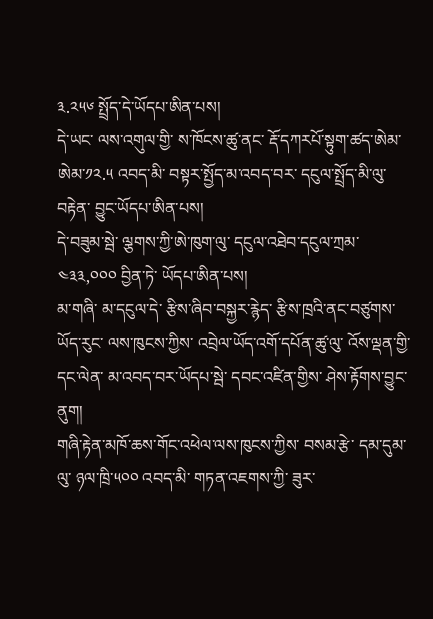༣.༢༥༦ སྤྲོད་དེ་ཡོདཔ་ཨིན་པས།
དེ་ཡང་ ལས་འགུལ་གྱི་ ས་ཁོངས་ཚུ་ནང་ རྡོ་དཀརཔོ་སྟུག་ཚད་ཨེམ་ཨེམ་༡༢.༥ འབད་མི་ བསྟར་སྤྱོད་མ་འབད་བར་ དངུལ་སྤྲོད་མི་ལུ་བརྟེན་ བྱུང་ཡོདཔ་ཨིན་པས།
དེ་བཟུམ་སྦེ་ ལྕགས་ཀྱི་ཨེ་ཁུག་ལུ་ དངུལ་འཐེབ་དངུལ་ཀྲམ་༤༣༣,༠༠༠ བྱིན་ཏེ་ ཡོདཔ་ཨིན་པས།
མ་གཞི་ མ་དངུལ་དེ་ རྩིས་ཞིབ་བསྐྱར་རྙེད་ རྩིས་ཁྲའི་ནང་བཙུགས་ཡོད་རུང་ ལས་ཁུངས་ཀྱིས་ འབྲེལ་ཡོད་འགོ་དཔོན་ཚུ་ལུ་ འོས་ལྡན་གྱི་དང་ལེན་ མ་འབད་བར་ཡོདཔ་སྦེ་ དབང་འཛིན་གྱིས་ ཤེས་རྟོགས་བྱུང་ནུག།
གཞི་རྟེན་མཁོ་ཆས་གོང་འཕེལ་ལས་ཁུངས་ཀྱིས་ བསམ་རྩེ་ དམ་དུམ་ལུ་ ཉལ་ཁྲི་༥༠༠ འབད་མི་ གཏན་འཇགས་ཀྱི་ ཟུར་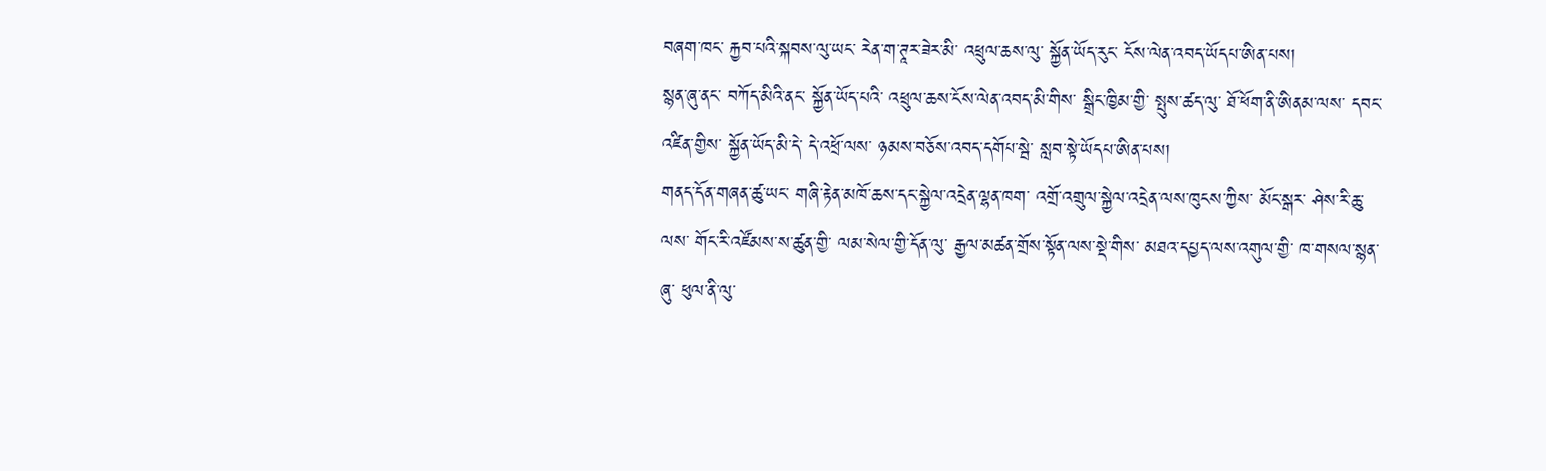བཞག་ཁང་ རྐྱབ་པའི་སྐབས་ལུ་ཡང་ རེན་ག་ཊཱར་ཟེར་མི་ འཕྲུལ་ཆས་ལུ་ སྐྱོན་ཡོད་རུང་ ངོས་ལེན་འབད་ཡོདཔ་ཨིན་པས།
སྙན་ཞུ་ནང་ བཀོད་མིའི་ནང་ སྐྱོན་ཡོད་པའི་ འཕྲུལ་ཆས་ངོས་ལེན་འབད་མི་གིས་ སྒྲིང་ཁྱིམ་གྱི་ སྤུས་ཚད་ལུ་ ཐོ་ཕོག་ནི་ཨིནམ་ལས་ དབང་འཛིན་གྱིས་ སྐྱོན་ཡོད་མི་དེ་ དེ་འཕྲོ་ལས་ ཉམས་བཅོས་འབད་དགོཔ་སྦེ་ སླབ་སྟེ་ཡོདཔ་ཨིན་པས།
གནད་དོན་གཞན་ཚུ་ཡང་ གཞི་རྟེན་མཁོ་ཆས་དང་སྐྱེལ་འདྲེན་ལྷན་ཁག་ འགྲོ་འགྲུལ་སྐྱེལ་འདྲེན་ལས་ཁུངས་ཀྱིས་ མོང་སྒར་ ཤེས་རི་ཆུ་ལས་ གོང་རི་འཛོམས་ས་ཚུན་གྱི་ ལམ་སེལ་གྱི་དོན་ལུ་ རྒྱལ་མཚན་གྲོས་སྟོན་ལས་སྡེ་གིས་ མཐའ་དཔྱད་ལས་འགུལ་གྱི་ ཁ་གསལ་སྙན་ཞུ་ ཕུལ་ནི་ལུ་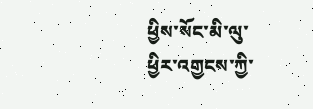ཕྱིས་སོང་མི་ལུ་ ཕྱིར་འགྱངས་ཀྱི་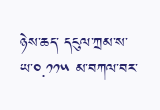ཉེས་ཆད་ དངུལ་ཀྲམ་ས་ཡ་༠.༡༡༥ མ་བཀལ་བར་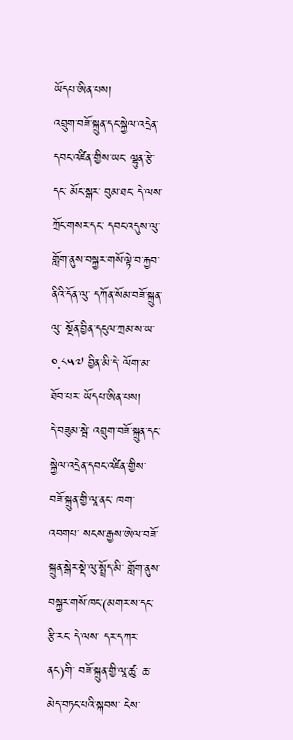ཡོདཔ་ཨིན་པས།
འབྲུག་བཟོ་སྐྲུན་དང་སྐྱེལ་འདྲེན་དབང་འཛིན་གྱིས་ཡང་ ལྷུན་རྩེ་དང་ མོང་སྒར་ བུམ་ཐང་ དེ་ལས་ ཀྲོང་གསར་དང་ དབང་འདུས་ལུ་ གློག་ནུས་བསྐྱར་གསོ་ལྟེ་བ་རྐྱབ་ནིའི་དོན་ལུ་ དཀོན་སོམ་བཟོ་སྐྲུན་ལུ་ སྔོན་བྱིན་དངུལ་ཀྲམ་ས་ཡ་༠.༨༥༧ བྱིན་མི་དེ་ ལོག་མ་ཐོབ་པར་ ཡོདཔ་ཨིན་པས།
དེ་བཟུམ་སྦེ་ འབྲུག་བཟོ་སྐྲུན་དང་སྐྱེལ་འདྲེན་དབང་འཛིན་གྱིས་ བཟོ་སྐྲུན་གྱི་ལཱ་ནང་ ཁག་འབགཔ་ སངས་རྒྱས་ཨེལ་བཟོ་སྐྲུན་སྒེར་སྡེ་ལུ་སྤྲོད་མི་ གློག་ནུས་བསྐྱར་གསོ་ཁང་(མགར་ས་དང་ རྩི་རང་ དེ་ལས་ དར་དཀར་ནང)གི་ བཟོ་སྐྲུན་གྱི་ལཱ་ཚུ་ ཆ་མེད་བཏང་པའི་སྐབས་ ངེས་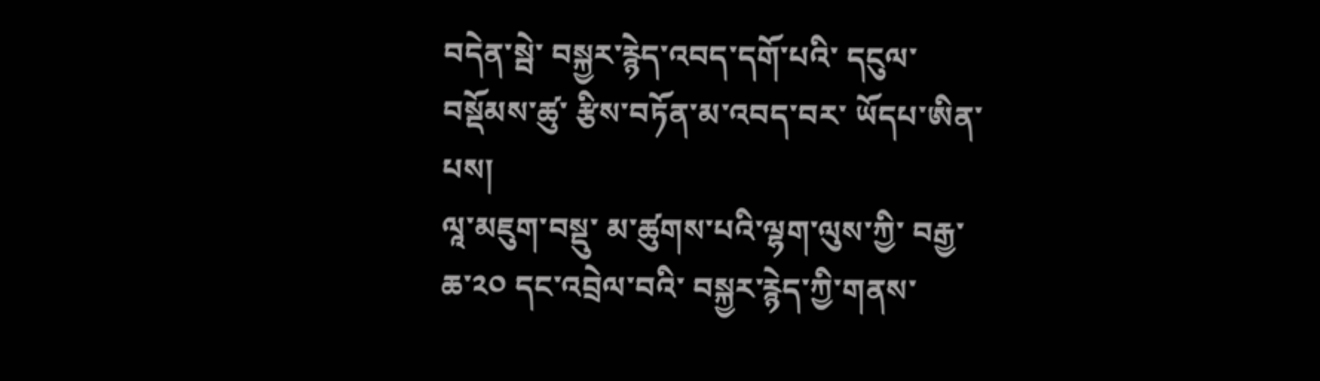བདེན་སྦེ་ བསྐྱར་རྙེད་འབད་དགོ་པའི་ དངུལ་བསྡོམས་ཚུ་ རྩིས་བཏོན་མ་འབད་བར་ ཡོདཔ་ཨིན་པས།
ལཱ་མཇུག་བསྡུ་ མ་ཚུགས་པའི་ལྷག་ལུས་ཀྱི་ བརྒྱ་ཆ་༢༠ དང་འབྲེལ་བའི་ བསྐྱར་རྙེད་ཀྱི་གནས་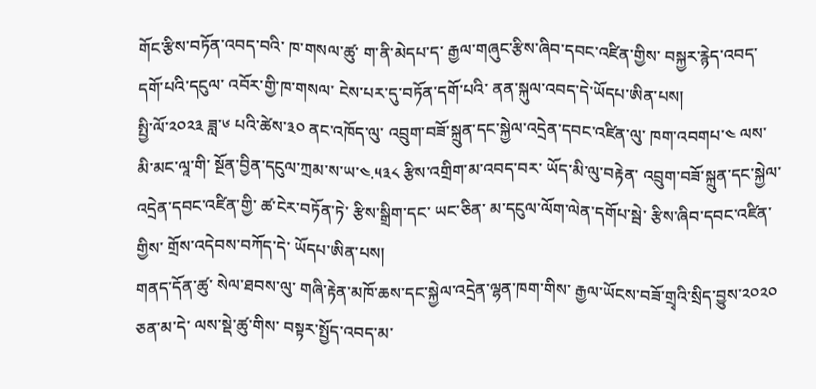གོང་རྩིས་བཏོན་འབད་བའི་ ཁ་གསལ་ཚུ་ ག་ནི་མེདཔ་ད་ རྒྱལ་གཞུང་རྩིས་ཞིབ་དབང་འཛིན་གྱིས་ བསྐྱར་རྙེད་འབད་དགོ་པའི་དངུལ་ འབོར་གྱི་ཁ་གསལ་ ངེས་པར་དུ་བཏོན་དགོ་པའི་ ནན་སྐུལ་འབད་དེ་ཡོདཔ་ཨིན་པས།
སྤྱི་ལོ་༢༠༢༣ ཟླ་༦ པའི་ཚེས་༣༠ ནང་འཁོད་ལུ་ འབྲུག་བཟོ་སྐྲུན་དང་སྐྱེལ་འདྲེན་དབང་འཛིན་ལུ་ ཁག་འབགཔ་༤ ལས་ མི་མང་ལཱ་གི་ སྔོན་བྱིན་དངུལ་ཀྲམ་ས་ཡ་༤.༥༣༨ རྩིས་འགྲིག་མ་འབད་བར་ ཡོད་མི་ལུ་བརྟེན་ འབྲུག་བཟོ་སྐྲུན་དང་སྐྱེལ་འདྲེན་དབང་འཛིན་གྱི་ ཚ་ངེར་བཏོན་ཏེ་ རྩིས་སྒྲིག་དང་ ཡང་ཅིན་ མ་དངུལ་ལོག་ལེན་དགོཔ་སྦེ་ རྩིས་ཞིབ་དབང་འཛིན་གྱིས་ གྲོས་འདེབས་བཀོད་དེ་ ཡོདཔ་ཨིན་པས།
གནད་དོན་ཚུ་ སེལ་ཐབས་ལུ་ གཞི་རྟེན་མཁོ་ཆས་དང་སྐྱེལ་འདྲེན་ལྷན་ཁག་གིས་ རྒྱལ་ཡོངས་བཟོ་གྲྭའི་སྲིད་བྱུས་༢༠༢༠ ཅན་མ་དེ་ ལས་སྡེ་ཚུ་གིས་ བསྟར་སྤྱོད་འབད་མ་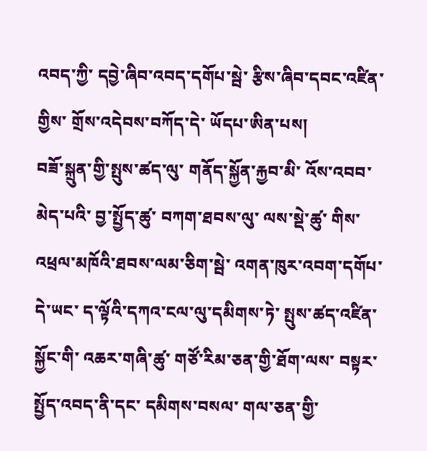འབད་ཀྱི་ དབྱེ་ཞིབ་འབད་དགོཔ་སྦེ་ རྩིས་ཞིབ་དབང་འཛིན་གྱིས་ གྲོས་འདེབས་བཀོད་དེ་ ཡོདཔ་ཨིན་པས།
བཟོ་སྐྲུན་གྱི་སྤུས་ཚད་ལུ་ གནོད་སྐྱོན་རྐྱབ་མི་ འོས་འབབ་མེད་པའི་ བྱ་སྤྱོད་ཚུ་ བཀག་ཐབས་ལུ་ ལས་སྡེ་ཚུ་ གིས་ འཕྲལ་མཁོའི་ཐབས་ལམ་ཅིག་སྦེ་ འགན་ཁུར་འབག་དགོཔ་དེ་ཡང་ ད་ལྟོའི་དཀའ་ངལ་ལུ་དམིགས་ཏེ་ སྤུས་ཚད་འཛིན་སྐྱོང་གི་ འཆར་གཞི་ཚུ་ གཙོ་རིམ་ཅན་གྱི་ཐོག་ལས་ བསྟར་སྤྱོད་འབད་ནི་དང་ དམིགས་བསལ་ གལ་ཅན་གྱི་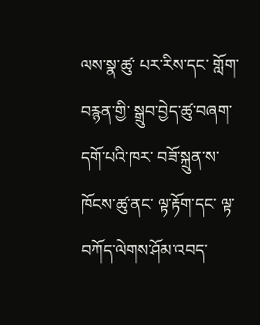ལས་སྣ་ཚུ་ པར་རིས་དང་ གློག་བརྙན་གྱི་ སྒྲུབ་བྱེད་ཚུ་བཞག་དགོ་པའི་ཁར་ བཟོ་སྐྲུན་ས་ཁོངས་ཚུ་ནང་ ལྟ་རྟོག་དང་ ལྟ་བཀོད་ལེགས་ཤོམ་འབད་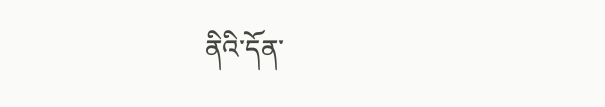ནིའི་དོན་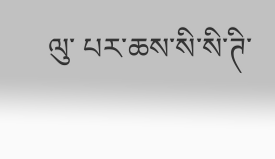ལུ་ པར་ཆས་སི་སི་ཊི་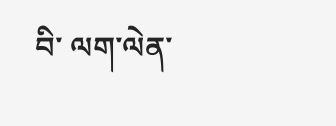བི་ ལག་ལེན་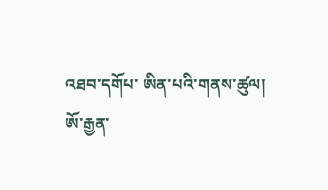འཐབ་དགོཔ་ ཨིན་པའི་གནས་ཚུལ།
ཨོ་རྒྱན་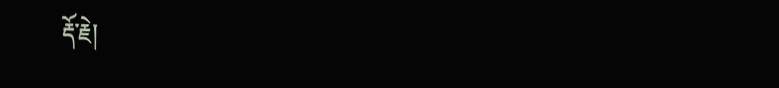རྡོ་རྗེ།